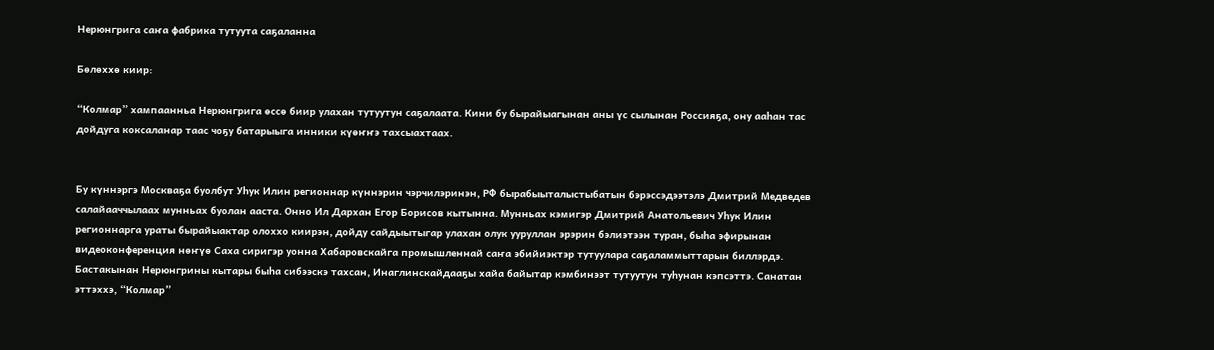Нерюнгрига саҥа фабрика тутуута саҕаланна

Бөлөххө киир:

“Колмар” хампаанньа Нерюнгрига өссө биир улахан тутуутун саҕалаата. Кини бу бырайыагынан аны үс сылынан Россияҕа, ону ааһан тас дойдуга коксаланар таас чоҕу батарыыга инники күөҥҥэ тахсыахтаах.


Бу күннэргэ Москваҕа буолбут Уһук Илин регионнар күннэрин чэрчилэринэн, РФ бырабыыталыстыбатын бэрэссэдээтэлэ Дмитрий Медведев салайааччылаах мунньах буолан ааста. Онно Ил Дархан Егор Борисов кытынна. Мунньах кэмигэр Дмитрий Анатольевич Уһук Илин регионнарга ураты бырайыактар олоххо киирэн, дойду сайдыытыгар улахан олук ууруллан эрэрин бэлиэтээн туран, быһа эфирынан видеоконференция нөҥүө Саха сиригэр уонна Хабаровскайга промышленнай саҥа эбийиэктэр тутуулара саҕаламмыттарын биллэрдэ.
Бастакынан Нерюнгрины кытары быһа сибээскэ тахсан, Инаглинскайдааҕы хайа байытар кэмбинээт тутуутун туһунан кэпсэттэ. Санатан эттэххэ, “Колмар”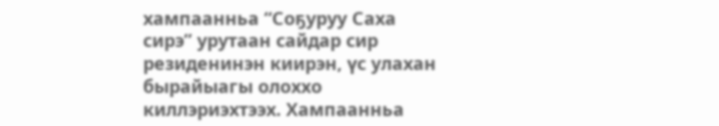хампаанньа “Соҕуруу Саха сирэ” урутаан сайдар сир резиденинэн киирэн, үс улахан бырайыагы олоххо киллэриэхтээх. Хампаанньа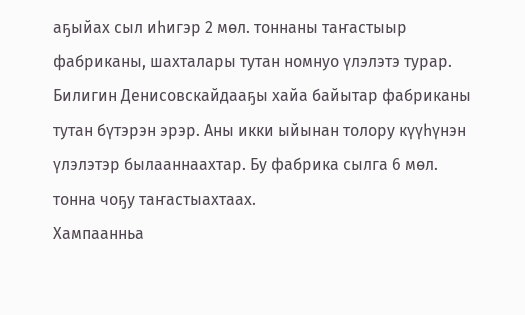аҕыйах сыл иһигэр 2 мөл. тоннаны таҥастыыр фабриканы, шахталары тутан номнуо үлэлэтэ турар. Билигин Денисовскайдааҕы хайа байытар фабриканы тутан бүтэрэн эрэр. Аны икки ыйынан толору күүһүнэн үлэлэтэр былааннаахтар. Бу фабрика сылга 6 мөл. тонна чоҕу таҥастыахтаах.
Хампаанньа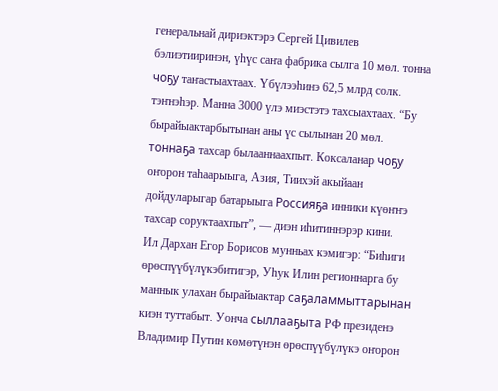генеральнай дириэктэрэ Сергей Цивилев бэлиэтииринэн, үһүс саҥа фабрика сылга 10 мөл. тонна чоҕу таҥастыахтаах. Үбүлээһинэ 62,5 млрд солк. тэҥнэһэр. Манна 3000 үлэ миэстэтэ тахсыахтаах. “Бу бырайыактарбытынан аны үс сылынан 20 мөл. тоннаҕа тахсар былааннаахпыт. Коксаланар чоҕу оҥорон таһаарыыга, Азия, Тиихэй акыйаан дойдуларыгар батарыыга Россияҕа инники күөҥҥэ тахсар соруктаахпыт”, — диэн иһитиннэрэр кини.
Ил Дархан Егор Борисов мунньах кэмигэр: “Биһиги өрөспүүбүлүкэбитигэр, Уһук Илин регионнарга бу маннык улахан бырайыактар саҕаламмыттарынан киэн туттабыт. Уонча сыллааҕыта РФ президенэ Владимир Путин көмөтүнэн өрөспүүбүлүкэ оҥорон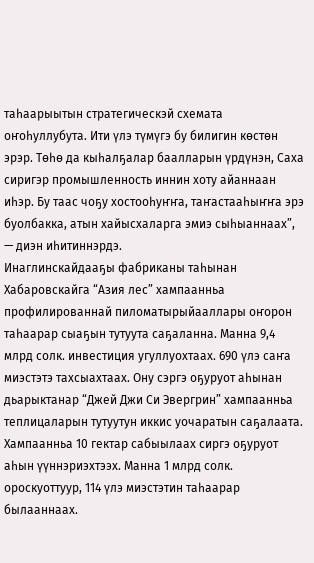таһаарыытын стратегическэй схемата оҥоһуллубута. Ити үлэ түмүгэ бу билигин көстөн эрэр. Төһө да кыһалҕалар баалларын үрдүнэн, Саха сиригэр промышленность иннин хоту айаннаан иһэр. Бу таас чоҕу хостооһуҥҥа, таҥастааһыҥҥа эрэ буолбакка, атын хайысхаларга эмиэ сыһыаннаах”, — диэн иһитиннэрдэ.
Инаглинскайдааҕы фабриканы таһынан Хабаровскайга “Азия лес” хампаанньа профилированнай пиломатырыйааллары оҥорон таһаарар сыаҕын тутуута саҕаланна. Манна 9,4 млрд солк. инвестиция угуллуохтаах. 690 үлэ саҥа миэстэтэ тахсыахтаах. Ону сэргэ оҕуруот аһынан дьарыктанар “Джей Джи Си Эвергрин” хампаанньа теплицаларын тутуутун иккис уочаратын саҕалаата. Хампаанньа 10 гектар сабыылаах сиргэ оҕуруот аһын үүннэриэхтээх. Манна 1 млрд солк. ороскуоттуур, 114 үлэ миэстэтин таһаарар былааннаах.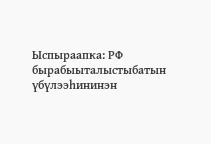Ыспыраапка: РФ бырабыыталыстыбатын үбүлээһининэн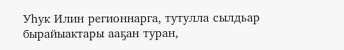Уһук Илин регионнарга, тутулла сылдьар бырайыактары ааҕан туран,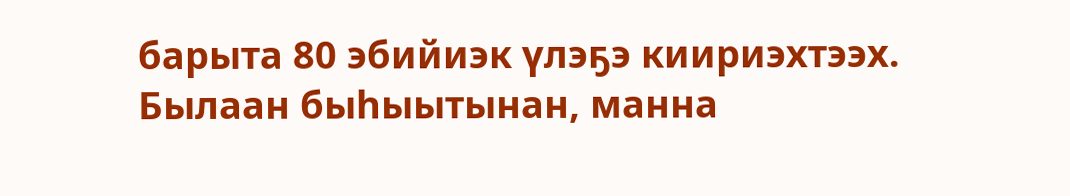барыта 80 эбийиэк үлэҕэ киириэхтээх. Былаан быһыытынан, манна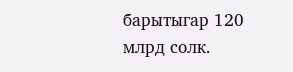барытыгар 120 млрд солк.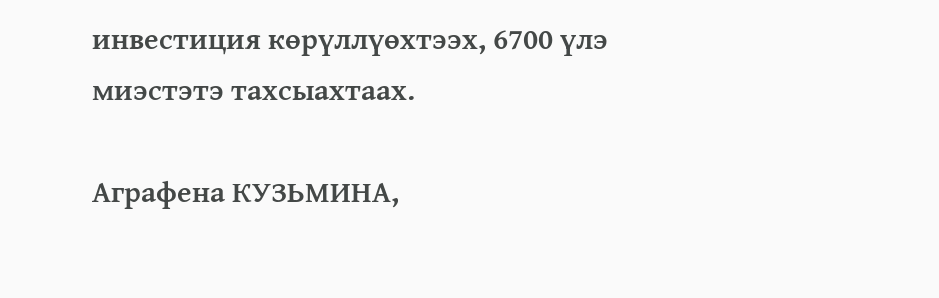инвестиция көрүллүөхтээх, 6700 үлэ миэстэтэ тахсыахтаах.

Аграфена КУЗЬМИНА,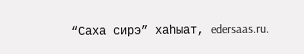“Саха сирэ” хаһыат, edersaas.ru.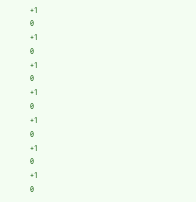+1
0
+1
0
+1
0
+1
0
+1
0
+1
0
+1
0